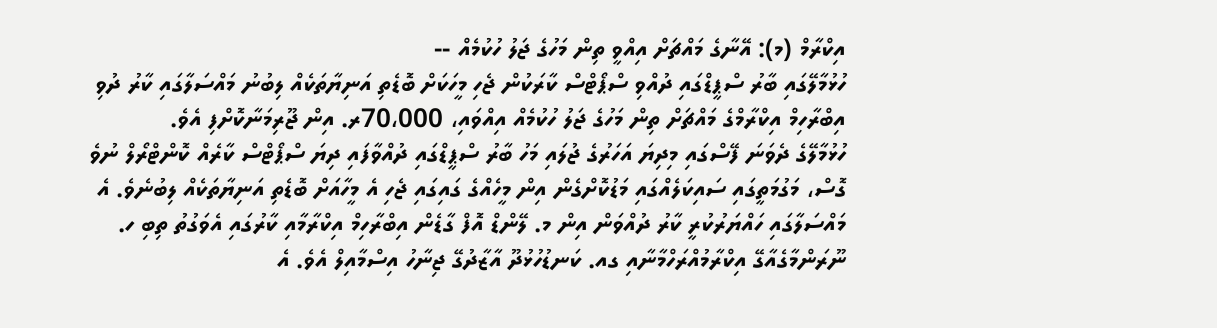އިކްރާމް (މ): އޭނާގެ މައްޗަށް އިއްވީ ތިން މަހުގެ ޖަލު ހުކުމެއް --
ހުޅުމާލޭގައި ބާރު ސްޕީޑްގައި ދުއްވި ސްޕޯޓްސް ކާރަކުން ޖެހި މީހަކަށް ބޮޑެތި އަނިޔާތަކެއް ލިބުނު މައްސަލާގައި ކާރު ދުވި އިބްރާހިމް އިކްރާމްގެ މައްޗަށް ތިން މަހުގެ ޖަލު ހުކުމެއް އިއްވައި، 70،000ރ. އިން ޖޫރިމަނާކޮށްފި އެވެ.
ހުޅުމާލޭގެ ދެވަނަ ފޭސްގައި މިދިޔަ އަހަރުގެ ޖުލައި މަހު ބާރު ސްޕީޑްގައި ދުއްވާފައި ދިޔަ ސްޕޯޓްސް ކާރެއް ކޮންޓްރޯލް ނުވެ ގޮސް، މަގުމަތީގައި ސައިކަލެއްގައި މަޑުކޮށްގެން އިން މީހެއްގެ ގައިގައި ޖެހި އެ މީހާއަށް ބޮޑެތި އަނިޔާތަކެއް ލިބުނެވެ. އެ މައްސަލާގައި ހައްޔަރުކުރީ ކާރު ދުއްވަން އިން މ. ލޭންޑް އޮފް ގާޑެން އިބްރާހިމް އިކްރާމާއި ކާރުގައި އެވަގުތު ތިބި ހ. ނޫރަންމާގެއާގޭ އިކްރާމުއްރަހްމާނާއި ގއ. ކަނޑުހުޅުދޫ އާޒާދުގޭ ޖިނާހު އިސްމާއިލް އެވެ. އެ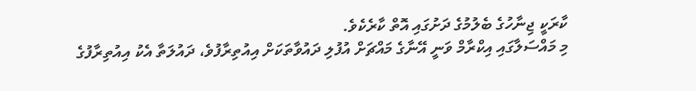ކާރަކީ ޖިނާހުގެ ބެލުމުގެ ދަށުގައި އޮތް ކާރެކެވެ.
މި މައްސަލާގައި އިކްރާމް ވަނީ އޭނާގެ މައްޗަށް އުފުލި ދައުވާތަކަށް އިއުތިރާފުވެ، ދައުލަތާ އެކު އިއުތިރާފުގެ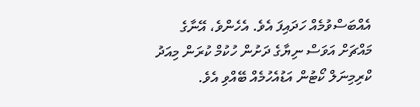އެއްބަސްވުމެއް ހަދައިފަ އެވެ. އެހެންވެ، އޭނާގެ މައްޗަށް އަވަސް ނިޔާގެ ދަށުން ހުކުމް ކުރަން މިއަދު ކްރިމިނަލް ކޯޓުން އަޑުއެހުމެއް ބޭއްވި އެވެ.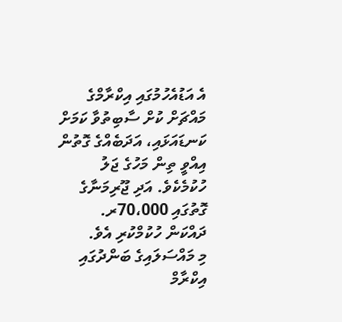އެ އަޑުއެހުމުގައި އިކްރާމްގެ މައްޗަށް ކުށް ސާބިތުވާ ކަމަށް ކަނޑައަޅައި، އަދަބެއްގެ ގޮތުން އިއްވީ ތިން މަހުގެ ޖަލު ހުކުމެކެވެ. އަދި ޖޫރިމަނާގެ ގޮތުގައި 70،000ރ. ދައްކަން ހުކުމްކުރި އެވެ.
މި މައްސަލައިގެ ބަންދުގައި އިކްރާމް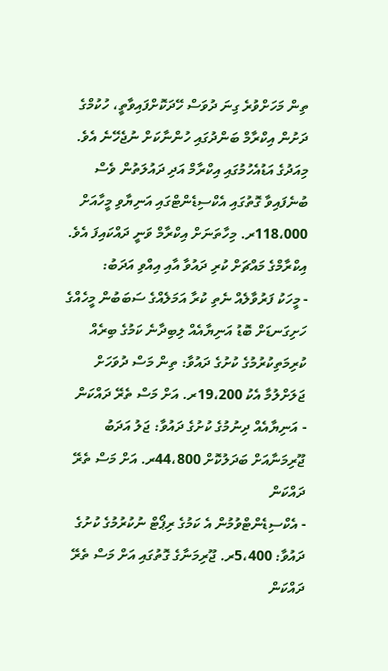ތިން މަހަށްވުރެ ގިނަ ދުވަސް ހޭދަކޮށްފައިވާތީ، ހުކުމްގެ ދަށުން އިކްރާމް ބަންދުގައި ހުންނާކަށް ނުޖެހޭނެ އެވެ.
މިއަދުގެ އަޑުއެހުމުގައި އިކްރާމް އަދި ދައުލަތުން ވެސް ބުނެފައިވާ ގޮތުގައި އެކްސިޑެންޓްގައި އަނިޔާވި މީހާއަށް 118،000ރ. މިހާތަނަށް އިކްރާމް ވަނީ ދައްކައިފަ އެވެ.
އިކްރާމްގެ މައްޗަށް ކުރި ދައުވާ އާއި އިއްވި އަދަބު:
- މީހަކު ފަރުވާލެއް ނެތި ކުރާ އަމަލެއްގެ ސަބަބުން މީހެއްގެ ހަށިގަނޑަށް ބޮޑު އަނިޔާއެއް ލިބިދާނެ ކަމުގެ ބިރެއް ކުރިމަތިކުރުމުގެ ކުށުގެ ދައުވާ: ތިން މަސް ދުވަހަށް ޖަލަށްލުމާ އެކު 19،200ރ. އަށް މަސް ތެރޭ ދައްކަން
- އަނިޔާއެއް ދިނުމުގެ ކުށުގެ ދައުވާ: ޖަލު އަދަބު ޖޫރިމަނާއަށް ބަދަލުކޮށް 44،800ރ. އަށް މަސް ތެރޭ ދައްކަން
- އެކްސިޑެންޓްވުމުން އެ ކަމުގެ ރިޕޯޓް ނުކުރުމުގެ ކުށުގެ ދައުވާ: 5،400ރ. ޖޫރިމަނާގެ ގޮތުގައި އަށް މަސް ތެރޭ ދައްކަން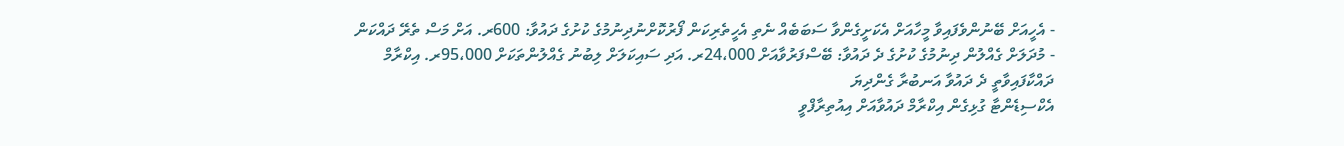- އެހީއަށް ބޭނުންވެފައިވާ މީހާއަށް އެކަށީގެންވާ ސަބަބެއް ނެތި އެހީތެރިކަން ފޯރުކޮށްނުދިނުމުގެ ކުށުގެ ދައުވާ: 600ރ. އަށް މަސް ތެރޭ ދައްކަން
- މުދަލަށް ގެއްލުން ދިނުމުގެ ކުށުގެ ދެ ދައުވާ: ބޭސްފަރުވާއަށް 24،000ރ. އަދި ސައިކަލަށް ލިބުނު ގެއްލުންތަކަށް 95،000ރ. އިކްރާމް ދައްކާފައިވާތީ ދެ ދައުވާ އަނބުރާ ގެންދިޔަ
އެކްސިޑެންޓާ ގުޅިގެން އިކްރާމް ދައުވާއަށް އިއުތިރާފްވީ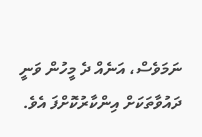ނަމަވެސް، އަނެއް ދެ މީހުން ވަނީ ދައުވާތަކަށް އިންކާރުކޮށްފަ އެވެ.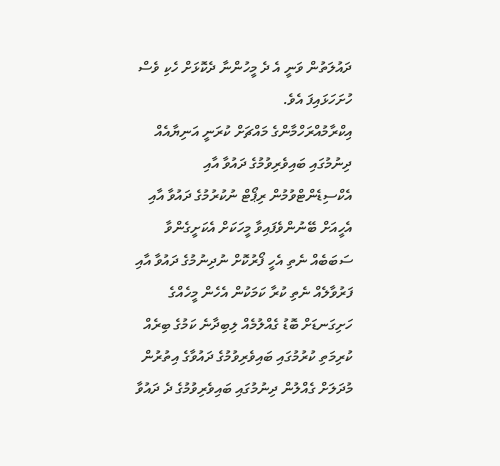ދައުލަތުން ވަނީ އެ ދެ މީހުންނާ ދެކޮޅަށް ހެކި ވެސް ހުށަހަޅައިފަ އެވެ.
އިކްރާމުއްރަހްމާންގެ މައްޗަށް ކުރަނީ އަނިޔާއެއް ދިނުމުގައި ބައިވެރިވުމުގެ ދައުވާ އާއި އެކްސިޑެންޓްވުމުން ރިޕޯޓް ނުކުރުމުގެ ދައުވާ އާއި އެހީއަށް ބޭނުންވެފައިވާ މީހަކަށް އެކަށީގެންވާ ސަބަބެއް ނެތި އެހީ ފޯރުކޮށް ނުދިނުމުގެ ދައުވާ އާއި ފަރުވާލެއް ނެތި ކުރާ ކަމަކުން އެހެން މީހެއްގެ ހަށިގަނޑަށް ބޮޑު ގެއްލުމެއް ލިބިދާނެ ކަމުގެ ބިރެއް ކުރިމަތި ކުރުމުގައި ބައިވެރިވުމުގެ ދައުވާގެ އިތުރުން މުދަލަށް ގެއްލުން ދިނުމުގައި ބައިވެރިވުމުގެ ދެ ދައުވާ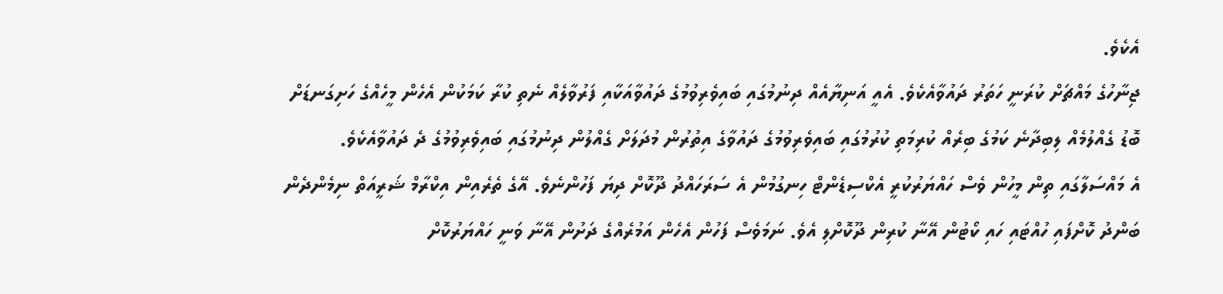އެކެވެ.
ޖިނާހުގެ މައްޗަށް ކުރަނީ ހަތަރު ދައުވާއެކެވެ. އެއީ އަނިޔާއެއް ދިނުމުގައި ބައިވެރިވުމުގެ ދައުވާއަކާއި ފަރުވާލެއް ނެތި ކުރާ ކަމަކުން އެހެން މީހެއްގެ ހަށިގަނޑަށް ބޮޑު ގެއްލުމެއް ލިބިދާނެ ކަމުގެ ބިރެއް ކުރިމަތި ކުރުމުގައި ބައިވެރިވުމުގެ ދައުވާގެ އިތުރުން މުދަލަށް ގެއްލުން ދިނުމުގައި ބައިވެރިވުމުގެ ދެ ދައުވާއެކެވެ.
އެ މައްސަލާގައި ތިން މީހުން ވެސް ހައްޔަރުކުރީ އެކްސިޑެންޓް ހިނގުމުން އެ ސަރަހައްދު ދޫކޮށް ދިޔަ ފަހުންނެވެ. އޭގެ ތެރެއިން އިކްރާމް ޝަރީއަތް ނިމެންދެން ބަންދު ކޮށްފައި ހުއްޓައި ހައި ކޯޓުން އޭނާ ކުރިން ދޫކޮށްލި އެވެ. ނަމަވެސް ފަހުން އެހެން އަމުރެއްގެ ދަށުން އޭނާ ވަނީ ހައްޔަރުކޮށް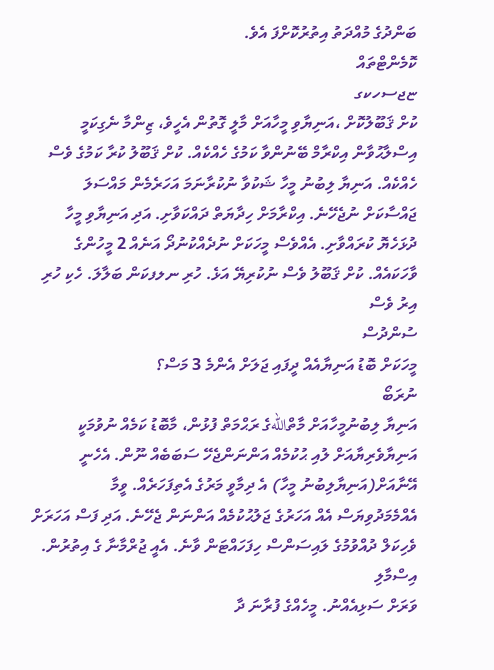ބަންދުގެ މުއްދަތު އިތުރުކޮށްފަ އެވެ.
ކޮމެންޓްތައް
ޏޖސހކގ
ކުށް ޤަބޫލުކޮށް ،އަނިޔާވި މީހާއަށް މާލީ ގޮތުން އެހީވެ، ޒިންމާ ނެގިކަމީ އިސްލާޙުވާން އިކްރާމް ބޭނުންވާ ކަމުގެ ހެއްކެއް. ކުށް ޤަބޫލު ކުރާ ކަމުގެ ވެސް ހެއްކެއް. އަނިޔާ ލިބުނު މީހާ ޝަކުވާ ނުކުރާނަމަ އަހަރެމެން މައްސަލަ ޖައްސާކަށް ނުޖެހޭނެ. އިކްރާމަށް ހިދާޔަތް ދައްކަވާށި. އަދި އަނިޔާވި މީހާ ދުޅަހެޔޮ ކުރައްވާށި. އެއްވެސް މީހަކަށް ނުދެއްކުނުދޯ އަނެއް 2 މީހުންގެ ވާހަކައެއް. ކުށް ޤަބޫލު ވެސް ނުކުރިޔޭ އަޅެ. ހުރި ނލފކަން ބަލާލަ. ހެކި ހުރި އިރު ވެސް
ސުންދުސް
މީހަކަށް ބޮޑު އަނިޔާއެއް ދީފައި ޖަލަށް އެންމެ 3 މަސް؟
ނުރަބޯ
އަނިޔާ ލިބުނުމީހާއަށް މާތްاللهގެ ރަޙްމަތް ފުޅުން، މާބޮޑު ކަމެއް ނުވުމަކީ އަނިޔާވެރިޔާއަށް ލުއި ޙުކުމެއް އަންނަންޖެހޭ ސަބަބެއް ނޫން. އެހެނީ އޭނާއަށް(އަނިޔާލިބުނު މީހާ) އެ ދިމާވީ މަރުގެ އެތިފަހަރެއް. ވީމާ އެއްމެމަދުވިޔަސް އެއް އަހަރުގެ ޖަލުޙުކުމެއް އަންނަން ޖެހޭނެ. އަދި ފަސް އަހަރަށް ވެހިކަލް ދުއްވުމުގެ ލައިސަންސް ހިފަހައްޓަން ވާނެ. އެއީ ޖުރްމާނާ ގެ އިތުރުން.
އިސްމާލި
ވަރަށް ސަޅިއެއްނު. މީހެއްގެ ފުރާނަ ދާ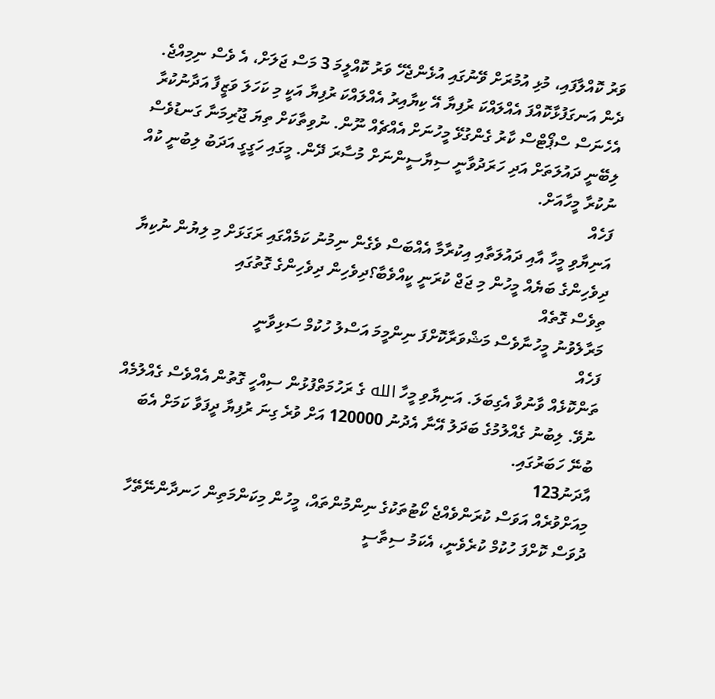ވަރު ކޮއްލާފައި، މުޅި އުމުރަށް ވޭނުގައި އުޅެންޖެހޭ ވަރު ކޮއްލީމަ 3 މަސް ޖަލަށް، އެ ވެސް ނިމިއްޖެ. ދެން އަނގަފުޅާކޮއްފަ އެއްލައްކަ ރުފިޔާ އޭ ކިޔާއިރު އެއްލައްކަ ރުފިޔާ އަކީ މި ކަހަލަ ވަޒީފާ އަދާނުކުރާ އެހެނަސް ސްޕޯޓްސް ކާރު ގެންގުޅޭ މީހުނަށް އެއްޗެއް ނޫން. ނުވިތާކަށް ތިޔަ ޖޫރިމަނާ ގަނޑުވެސް ލިބޭނީ ދައުލަތަށް އަދި ހަރަދުވާނީ ސިޔާސީންނަށް މުސާރަ ދޭން. މީގައި ހަގީގީ އަދަބު ލިބުނީ ކުއް ނުކުރާ މީހާއަށް.
ފަހެއް
އަނިޔާވި މީހާ އާއި ދައުލަތާއި އިކުރާމާ އެއްބަސް ވެގެން ނިމުނު ކަމެއްގައި ރަގަޅަށް މި ލިޔުން ނުކިޔާ ދިވެހިންގެ ބަޔެއް މީހުން މި ޖަޖް ކުރަނީ ކީއްވެބާ؟ދިވެހިން ދިވެހިންގެ ގޮތުގައި
ތިވެސް ގޮތެއް
މަރާލެވުނު މީހުނާވެސް މަޝްވަރާކޮށްފަ ނިންމީމަ އަސްލު ހުކުމް ސަޅިވާނީ
ފަހެއް
ތަންކޮޅެއް ވާނުވާ އެގިބަލަ. އަނިޔާވި މީހާ الله ގެ ރަހުމަތްފުޅުން ސިއްހީ ގޮތުން އެއްވެސް ގެއްލުމެއް ނުވޭ. ލިބުނު ގެއްލުމުގެ ބަދަލު އޭނާ އެދުނު 120000 އަށް ވުރެ ގިނަ ރުފިޔާ ދީފަވާ ކަމަށް އެބަ ބުނޭ ހަބަރުގައި.
އާދަނު123
މިއަށްވުރެއް އަވަސް ކުރަންވެއްޖެ ކޯޓުތަކުގެ ނިންމުންތައް، މީހުން މިކަންމަތިން ހަނދާންނޭތޭހާ ދުވަސް ކޮށްފަ ހުކުމް ކުރެވެނީ، އެކަމު ސިތާސީ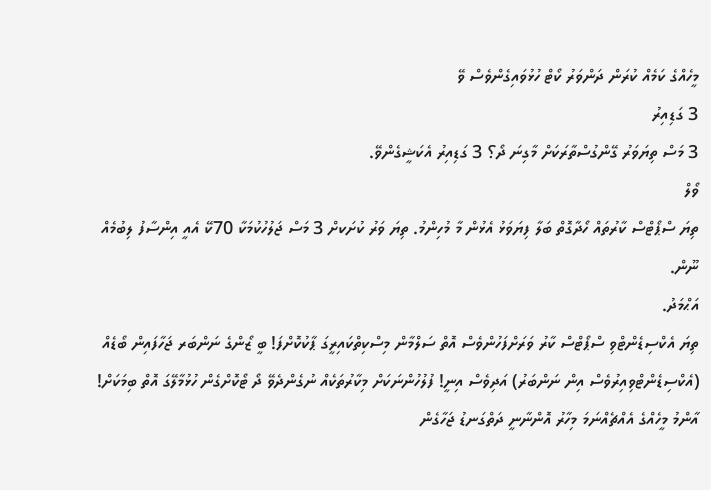މީހެއްގެ ކަމެއް ކުރަން ދަންވަރު ކޯޓް ހުޅުވައިގެންވެސް ވޭ
3 ގަޑިއިރު
3 މަސް ތިޔަވަރު ގޭންގުސްތާރަކަށް މާގިނަ ދޯ؟ 3 ގަޑިއިރު އެކަޝީގެންވޭ.
ވޯލް
ތިޔަ ސްޕޯޓްސް ކާރުތައް ހޯދާގޮތް ބަލާ ފިޔަވަޅު އެޅުން މާ މުހިންމު. ތިޔަ ވަރު ކުށަކށް 3 މަސް ޖަލުހުކުމަކާ 70ކޭ އެއީ އިންސާފު ލިބުމެއް ނޫން.
އަޙްމަދު.
ތިޔަ އެކްސިޑެންޓްވި ސްޕޯޓްސް ކާރު ވަރަށްފަހުންވެސް އޮތް ސަލްމާން މިސްކިތްކައިރީގަ ޕާކުކޮށްފަ! ބީ ޒޯންގެ ނަންބަރ ޖަހާފައިން ބޯޑެއް (އެކްސިޑެންޓްވިއިރުވެސް އިން ނަންބަރު) އަދިވެސް އިނީ! ފުލުހުންނަކަށް މިކާރުތަކެއް ނުގެންދެވޭ ދޯ ޓޯކޮށްގެން ހުޅުމާލޭގަ އޮތް ބިމަކަށް! އާންމު މީހެއްގެ އެއްޗެއްނަމަ މިހާރު އޮންނާނީ ދަތްގަނޑު ޖަހާގެން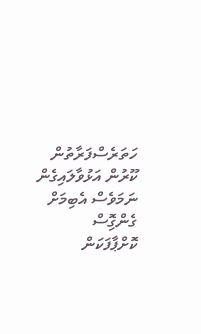ހަތަރެސްފަރާތުން ކޫރުން އަޅުވާލައިގެން ނަމަވެސް އެބިމަށް ގެންގިޮސް ކޮށްޕާފަކަން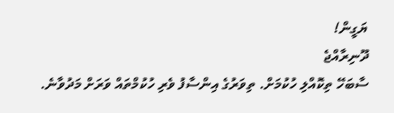ޔަގީން!
ދޫނިރާއްޖެ
ސާބަހޭ ތިކޮއްލި ހުކުމަށް. ތިވަރުގެ އިންސާފު ވެރި ހުކުމްތައް ވަރަށް މަދުވާނެ.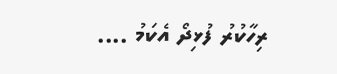ރިހާކުރު ފުޅިދޯ އެކަމު ....